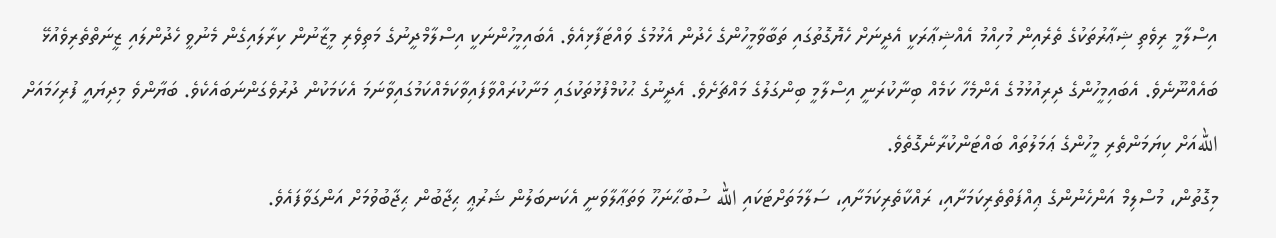އިސްލާމީ ރިވެތި ޝިޢާރުތަކުގެ ތެރެއިން މުހިއްމު އެއްޝިޢާރަކީ އެދީނަށް ހެޔޮގޮތުގައި ތަބާވާމީހުންގެ ހެދުން އެޅުމުގެ ވައްޓަފާޅިއެވެ. އެބައިމީހުންނަކީ އިސްލާމްދީނުގެ މަތިވެރި މީޒާނުން ކިރާލައިގެން މެނުވީ ހެދުންލައި ޒީނަތްތެރިވެއުޅޭ ބައެއްނޫނެވެ. އެބައިމީހުންގެ ދިރިއުޅުމުގެ އެންމެހާ ކަމެއް ބިނާކުރަނީ އިސްލާމީ ބިންގަލުގެ މައްޗަށެވެ. އެދީނުގެ ޙުކުމްފުޅުތަކުގައި މަނާކުރައްވާފައިވާކަމެއްކަމުގައިވާނަމަ އެކަމަކުން ދުރުވެގަންނަބައެކެވެ. ބަޔާންވެ މިދިޔައީ ފުރިހަމައަށް اللهއަށް ކިޔަމަންތެރި މީހުންގެ ޢަމަލުތައް ބައްޓަންކުރާނެގޮތެވެ.
މިގޮތުން، މުސްލިމް އަންހެނުންގެ ޢިއްފަތްތެރިކަމަށާއި، ރައްކާތެރިކަމަށާއި، ސަލާމަތަށްޓަކައި الله ސުބުޙާނަހޫ ވަތަޢާލާވަނީ އެކަނބަލުން ޝަރުޢީ ޙިޖާބުން ޙިޖާބުވުމަށް އަންގަވާފައެވެ.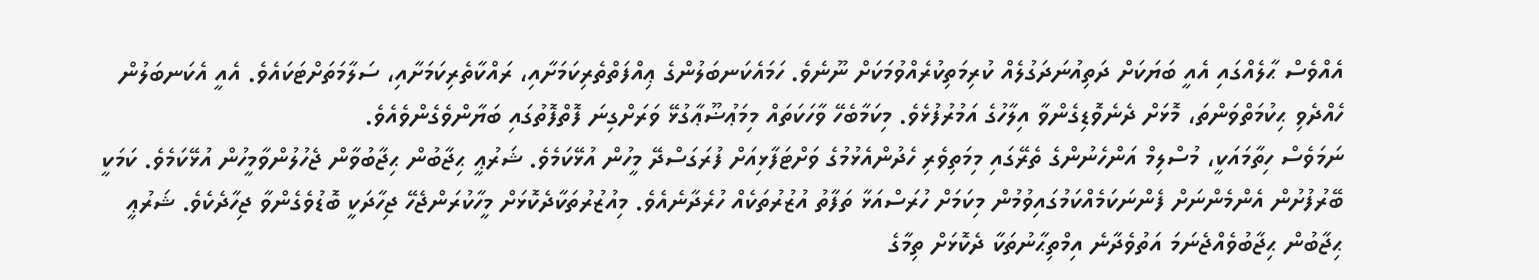އެއްވެސް ޙާލެއްގައި އެއީ ބަޔަކަށް ދަތިއުނަދަގުލެއް ކުރިމަތިކުރެއްވުމަކަށް ނޫނެވެ. ހަމައެކަނބަލުންގެ ޢިއްފަތްތެރިކަމަށާއި، ރައްކާތެރިކަމަށާއި، ސަލާމަތަށްޓަކައެވެ. އެއީ އެކަނބަލުން ހެއްދެވި ޙިކުމަތްވަންތަ، މޮޅަށް ދެނެވޮޑިގެންވާ އިލާހުގެ އަމުރުފުޅެވެ. މިކަމާބެހޭ ވާހަކަތައް މިމަޢުޟޫޢާގުޅޭ ވަރަށްގިނަ ފޮތްފޮތުގައި ބަޔާންވެގެންވެއެވެ.
ނަމަވެސް ހިތާމައަކީ، މުސްލިމް އަންހެނުންގެ ތެރޭގައި މިމަތިވެރި ހެދުންއެޅުމުގެ ވަށްޓަފާޅިއަށް ފުރަގަސްދޭ މީހުން އުޅޭކަމެވެ. ޝަރުޢީ ޙިޖާބުން ޙިޖާބުވާން ޖެހުލުންވާމީހުން އުޅޭކަމެވެ. ކަމަކީ ބޭރުފުށުން އެންމެންނަށް ފެންނަކަމެއްކަމުގައިވުމުން މިކަމަށް ހުރަސްއަޅާ ތަފާތު އުޒުރުތަކެއް ހުރެދާނެއެވެ. މިއުޒުރުތަކާދެކޮޅަށް މީހާކުރަންޖެހޭ ޖިހާދަކީ ބޮޑުވެގެންވާ ޖިހާދެކެވެ. ޝަރުޢީ ޙިޖާބުން ޙިޖާބުވެއްޖެނަމަ އަތުވެދާނެ އިމްތިޙާނުތަކާ ދެކޮޅަށް ތިމާގެ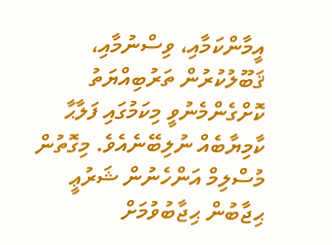އީމާންކަމާއި، ވިސްނުމާއި، ޤަބޫލުކުރުން ތަރުބިއްޔަތު ކޮށްގެންމެނުވީ މިކަމުގައި ފަލާޙާ ކާމިޔާބެއް ނުލިބޭނެއެވެ. މިގޮތުން މުސްލިމް އަންހެނުން ޝަރުޢީ ޙިޖާބުން ޙިޖާބުވުމަށް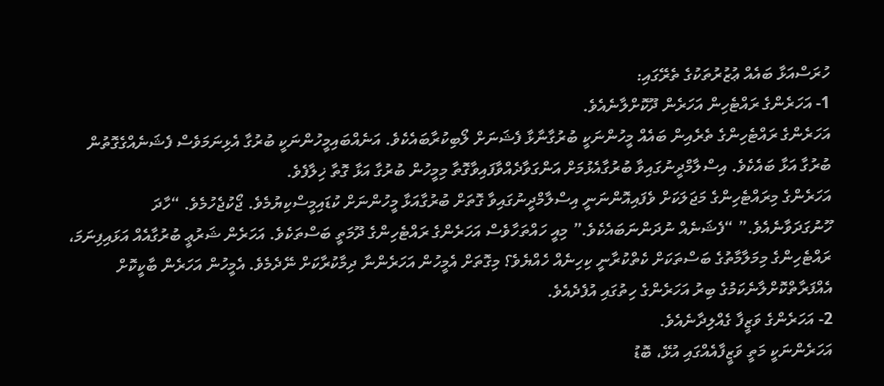ހުރަސްއަޅާ ބައެއް ޢުޒުރުތަކުގެ ތެރޭގައި:
1- އަހަރެންގެ ރައްޓެހިން އަހަރެން ދޫކޮށްލާނެއެވެ.
އަހަރެންގެ ރައްޓެހިންގެ ތެރެއިން ބައެއް މީހުންނަކީ ބުރުގާނާޅާ ފެޝަނަށް ލޯބިކުރާބައެކެވެ. އަނެއްބައިމީހުންނަކީ ބުރުގާ އެޅިނަމަވެސް ފެޝަނެއްގެގޮތުން ބުރުގާ އަޅާ ބައެކެވެ. އިސްލާމްދީނުގައިވާ ބުރުގާއެޅުމަށް އަންގަވާދެއްވާފައިވާގޮތާ މިމީހުން ބުރުގާ އަޅާ ގޮތާ ޚިލާފެވެ.
އަހަރެންގެ މިރައްޓެހިންގެ މަޖަލަކަށް ވެފައިއޮންނަނީ އިސްލާމްދީނުގައިވާ ގޮތަށް ބުރުގާއަޅާ މީހުންނަށް ކުޑައިމީސްކިޔުމެވެ. ޖޯކުޖެހުމެވެ. “ހާދަ ހޫނުގަދަވާނެއެވެ.” “ފެޝަނެއް ނުދަންނަބައެކެވެ.” މިއީ ހައްތަހާވެސް އަހަރެންގެ ރައްޓެހިންގެ ދޫމަތީ ބަސްތަކެވެ. އަހަރެން ޝަރުޢީ ބުރުގާއެއް އަޅައިފިނަމަ، ރައްޓެހިންގެ މިމަލާމާތުގެ ބަސްތަކަށް ކެތްކުރާނީ ކިހިނެއް ހެއްޔެވެ؟ މިގޮތަށް އެމީހުން އަހަރެންނާ ދިމާކުރާކަށް ނޭދެމެވެ. އެމީހުން އަހަރެން ބާކީކޮށް އެއްފަރާތްކޮށްލާނެކަމުގެ ބިރު އަހަރެންގެ ހިތުގައި އުފެދެއެވެ.
2- އަހަރެންގެ ވަޒީފާ ގެއްލިދާނެއެވެ.
އަހަރެންނަކީ މަތީ ވަޒީފާއެއްގައި އުޅޭ، ބޮޑު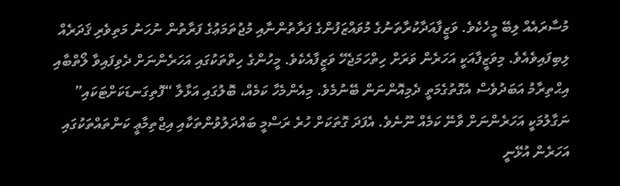މުސާރައެއް ލިބޭ މީހެކެވެ. ވަޒީފާއަދާކުރާތަނުގެ މުވައްޒަފުންގެ ފަރާތުންނާއި މުޖުތަމަޢުގެ ފަރާތުން ނުހަނު މަތިވެރި ޤަދަރެއް ލިބިފައިވެއެވެ. މިވަޒީފާއަކީ އަހަރެން ވަރަށް ހިތްހަމަޖެހޭ ވަޒީފާއެކެވެ. މީހުންގެ ހިތްތަކުގައި އަހަރެންނަށް ދެވިފައިވާ ލޯތްބާއި އިޙްތިރާމު އަބަދުވެސް އެގޮތުގެމަތީ ދެމިއޮންނަން ބޭނުމެވެ. މިއެންމެހާ ކަމެއް، ބޮލުގައި އަޅާލާ “ފޮތިގަނޑަކަށްޓަކައި” ނަގާލުމަކީ އަހަރެންނަށް ވާނޭ ކަމެއް ނޫނެވެ. އެފަދަ ގޮތަކަށް ހުރެ ރަސްމީ ބައްދަލުވުންތަކާއި އިޖްތިމާޢީ ކަންތައްތަކުގައި އަހަރެން އުޅޭނީ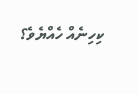ކިހިނެއް ހެއްޔެވެ؟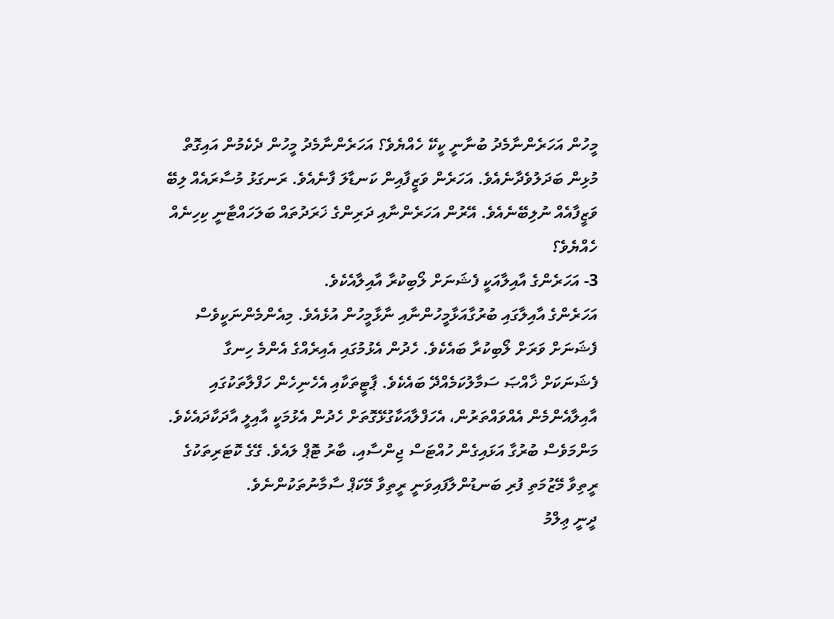މީހުން އަހަރެންނާމެދު ބުނާނީ ކީކޭ ހެއްޔެވެ؟ އަހަރެންނާމެދު މީހުން ދެކެމުން އައިގޮތް މުޅިން ބަދަލުވެދާނެއެވެ. އަހަރެން ވަޒީފާއިން ކަނޑާލަ ފާނެއެވެ. ރަނގަޅު މުސާރައެއް ލިބޭ ވަޒީފާއެއް ނުލިބޭނެއެވެ. އޭރުން އަހަރެންނާއި ދަރިންގެ ޚަރަދުތައް ބަލަހައްޓާނީ ކިހިނެއް ހެއްޔެވެ؟
3- އަހަރެންގެ އާއިލާއަކީ ފެޝަނަށް ލޯބިކުރާ އާއިލާއެކެވެ.
އަހަރެންގެ އާއިލާގައި ބުރުގާއަޅާމީހުންނާއި ނާޅާމީހުން އުޅެއެވެ. މިއެންމެންނަކީވެސް ފެޝަނަށް ވަރަށް ލޯބިކުރާ ބައެކެވެ. ހެދުން އެޅުމުގައި އެއިރެއްގެ އެންމެ ހިނގާ ފެޝަނަކަށް ޚާއްޞަ ސަމާލުކަމެއްދޭ ބައެކެވެ. ޕާޓީތަކާއި އެހެނިހެން ހަފްލާތަކުގައި އާއިލާއެންމެން އެއްވައްތަރުން، އެހަފްލާއަކާގުޅޭގޮތަށް ހެދުން އެޅުމަކީ އާއިލީ އާދަކާދައެކެވެ. މަންމަވެސް ބުރުގާ އަޅައިގެން ހުއްޓަސް ޖިންސާއި، ބާރު ޓޮޕް ލައެވެ. ގޭގެ ކޮޓަރިތަކުގެ ރީތިވާ މޭޒުމަތި ފުރި ބަނޑުންލާފައިވަނީ ރީތިވާ މޭކަޕް ސާމާނުތަކުންނެވެ.
ދީނީ ޢިލްމު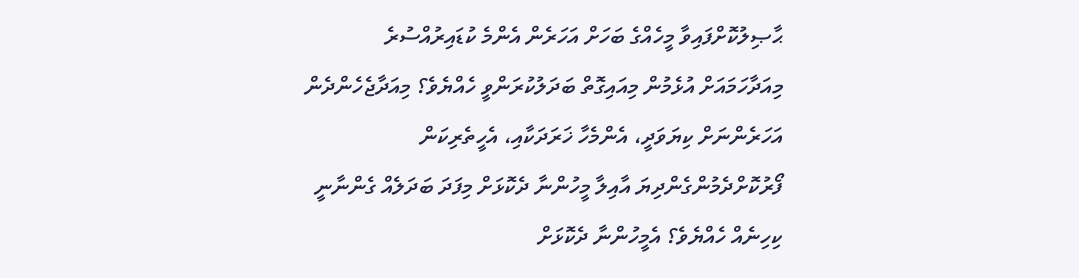ޙާޞިލުކޮށްފައިވާ މީހެއްގެ ބަހަށް އަހަރެން އެންމެ ކުޑައިރުއްސުރެ މިއަދާހަމައަށް އުޅެމުން މިއައިގޮތް ބަދަލުކުރަންވީ ހެއްޔެވެ؟ މިއަދާޖެހެންދެން އަހަރެންނަށް ކިޔަވަދީ، އެންމެހާ ޚަރަދަކާއި، އެހީތެރިކަން ފޯރުކޮށްދެމުންގެންދިޔަ އާއިލާ މީހުންނާ ދެކޮޅަށް މިފަދަ ބަދަލެއް ގެންނާނީ ކިހިނެއް ހެއްޔެވެ؟ އެމީހުންނާ ދެކޮޅަށް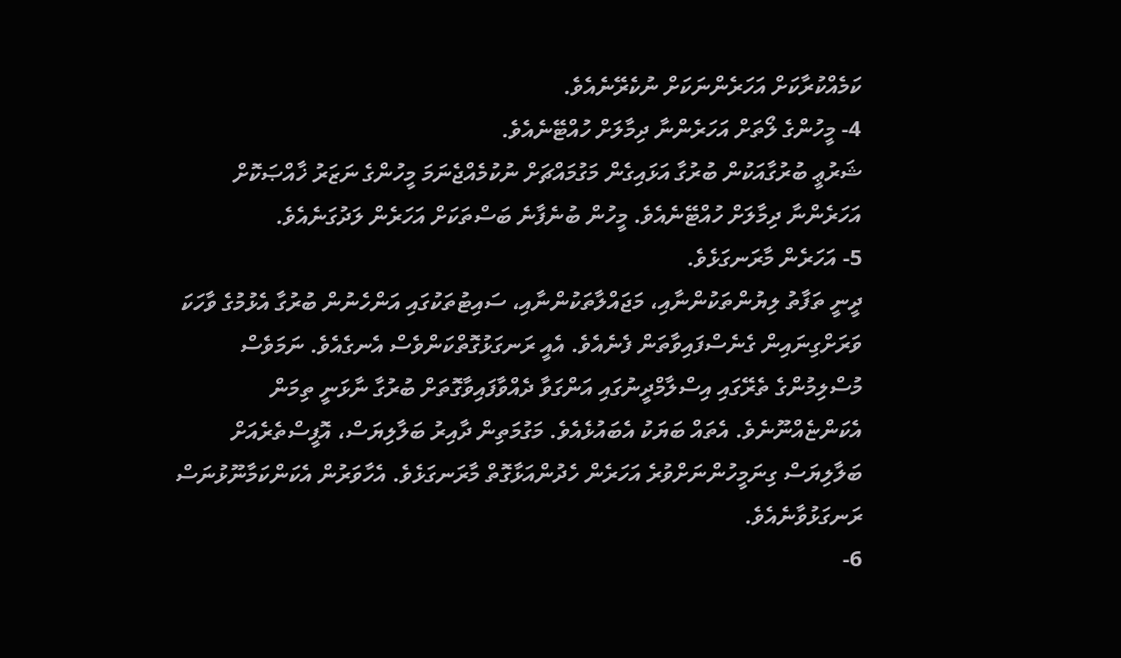ކަމެއްކުރާކަށް އަހަރެންނަކަށް ނުކެރޭނެއެވެ.
4- މީހުންގެ ލޯތަށް އަހަރެންނާ ދިމާލަށް ހުއްޓޭނެއެވެ.
ޝަރުޢީ ބުރުގާއަކުން ބުރުގާ އަޅައިގެން މަގުމައްޗަށް ނުކުމެއްޖެނަމަ މީހުންގެ ނަޒަރު ޚާއްޞަކޮށް އަހަރެންނާ ދިމާލަށް ހުއްޓޭނެއެވެ. މީހުން ބުނެފާނެ ބަސްތަކަށް އަހަރެން ލަދުގަނެއެވެ.
5- އަހަރެން މާރަނގަޅެވެ.
ދީނީ ތަފާތު ލިޔުންތަކުންނާއި، މަޖައްލާތަކުންނާއި، ސައިޓުތަކުގައި އަންހެނުން ބުރުގާ އެޅުމުގެ ވާހަކަ ވަރަށްގިނައިން ގެނެސްފައިވާތަން ފެނެއެވެ. އެއީ ރަނގަޅުގޮތްކަންވެސް އެނގެއެވެ. ނަމަވެސް މުސްލިމުންގެ ތެރޭގައި އިސްލާމްދީނުގައި އަންގަވާ ދެއްވާފައިވާގޮތަށް ބުރުގާ ނާޅަނީ ތިމަން އެކަންޏެއްނޫނެވެ. އެތައް ބަޔަކު އެބައުޅެއެވެ. މަގުމަތިން ދާއިރު ބަލާލިޔަސް، އޮފީސްތެރެއަށް ބަލާލިޔަސް ގިނަމީހުންނަށްވުރެ އަހަރެން ހެދުންއަޅާގޮތް މާރަނގަޅެވެ. އެހާވަރުން އެކަންކަމާނޫޅުނަސް ރަނގަޅުވާނެއެވެ.
6-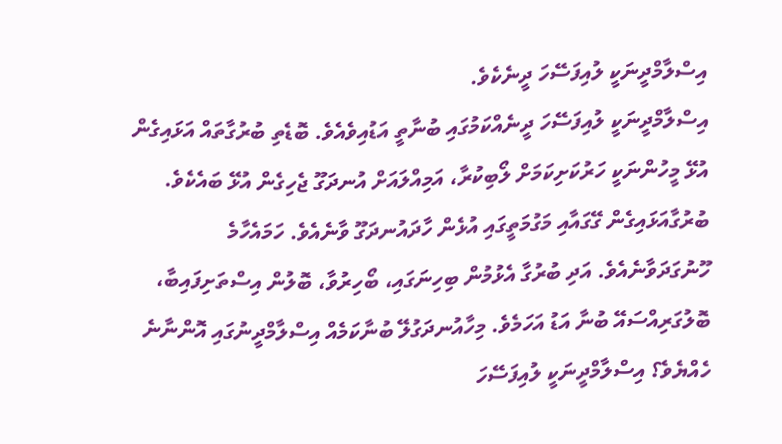އިސްލާމްދީނަކީ ލުއިފަސޭހަ ދީނެކެވެ.
އިސްލާމްދީނަކީ ލުއިފަސޭހަ ދީނެއްކަމުގައި ބުނާތީ އަޑުއިވެއެވެ. ބޮޑެތި ބުރުގާތައް އަޅައިގެން އުޅޭ މީހުންނަކީ ހަރުކަށިކަމަށް ލޯބިކުރާ، އަމިއްލައަށް އުނދަގޫ ޖެހިގެން އުޅޭ ބައެކެވެ. ބުރުގާއަޅައިގެން ގޭގައާއި މަގުމަތީގައި އުޅެން ހާދައުނދަގޫ ވާނެއެވެ. ހަމައެހާމެ ހޫނުގަދަވާނެއެވެ. އަދި ބުރުގާ އެޅުމުން ބިހިނަގައި، ބޯހިރުވާ، ބޮލުން އިސްތަށިފައިބާ، ބޮލުގަރިއްސައޭ ބުނާ އަޑު އަހަމެވެ. މިހާއުނދަގުލޭ ބުނާކަމެއް އިސްލާމްދީނުގައި އޮންނާނެ ހެއްޔެވެ؟ އިސްލާމްދީނަކީ ލުއިފަސޭހަ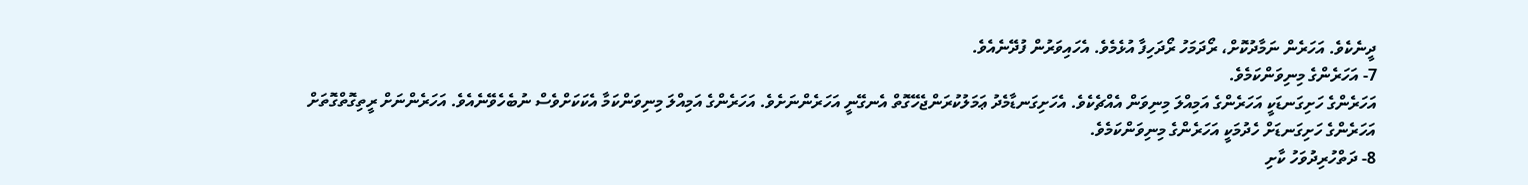ދީނެކެވެ. އަހަރެން ނަމާދުކޮށް، ރޯދަމަހު ރޯދަހިފާ އުޅެމެވެ. އެހައިވަރުން ފުދޭނެއެވެ.
7- އަހަރެންގެ މިނިވަންކަމެވެ.
އަހަރެންގެ ހަށިގަނޑަކީ އަހަރެންގެ އަމިއްލަ މިނިވަން އެއްޗެކެވެ. އެހަށިގަނޑާމެދު ޢަމަލުކުރަންޖެހޭގޮތް އެނގޭނީ އަހަރެންނަށެވެ. އަހަރެންގެ އަމިއްލަ މިނިވަންކަމާ އެކަކަށްވެސް ނުބެހެވޭނެއެވެ. އަހަރެންނަށް ރީތިގޮތްގޮތަށް އަހަރެންގެ ހަށިގަނޑަށް ހެދުމަކީ އަހަރެންގެ މިނިވަންކަމެވެ.
8- ދަތްހުރިދުވަހު ކާށި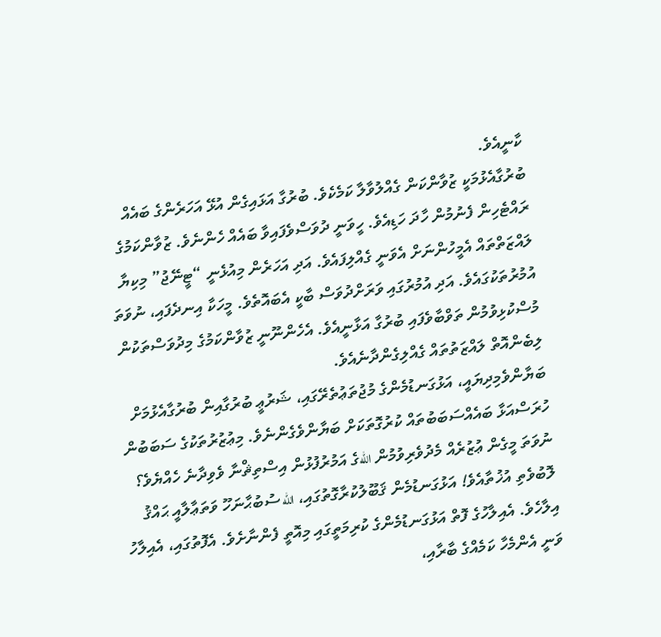ކާނީއެވެ.
ބުރުގާއެޅުމަކީ ޒުވާންކަން ގެއްލުވާލާ ކަމެކެވެ. ބުރުގާ އަޅައިގެން އުޅޭ އަހަރެންގެ ބައެއް ރައްޓެހިން ފެނުމުން ހާދަ ހަޑިއެވެ. ހީވަނީ ދުވަސްވެފައިވާ ބައެއް ހެންނެވެ. ޒުވާންކަމުގެ ލައްޒަތްތައް އެމީހުންނަށް އެވަނީ ގެއްލިފައެވެ. އަދި އަހަރެން މިއުޅެނީ “ޓީނޭޖު” މިކިޔާ އުމުރުތަކުގައެވެ. އަދި އުމުރުގައި ވަރަށްދުވަސް ބާކީ އެބައޮތެވެ. މީހަކާ އިނދެފައި، ނުވަތަ މުސްކުޅިވުމުން ތަވްބާވެފައި ބުރުގާ އަޅާނީއެވެ. އެހެންނޫނީ ޒުވާންކަމުގެ މިދުވަސްތަކުން ލިބެންއޮތް ލައްޒަތުތައް ގެއްލިގެންދާނެއެވެ.
ބަޔާންވެމިދިޔައީ، އަޅުގަނޑުމެންގެ މުޖުތަޢުތެރޭގައި، ޝަރުޢީ ބުރުގާއިން ބުރުގާއެޅުމަށް ހުރަސްއަޅާ ބައެއްސަބަބުތައް ކުރުގޮތަކަށް ބަޔާންވެގެންނެވެ. މިޢުޒުރުތަކުގެ ސަބަބުން ނުވަތަ މީގެން ޢުޒުރެއް މެދުވެރިވުމުން اللهގެ އަމުރުފުޅުން އިސްތިޘްނާ ވެވިދާނެ ހެއްޔެވެ؟
ލޮބުވެތި އުޚުތާއެވެ! އަޅުގަނޑުމެން ޤަބޫލުކުރާގޮތުގައި، الله ސުބުޙާނަހޫ ވަތަޢާލާއީ ޙައްޤު އިލާހެވެ. އެއިލާހުގެ ފޮތް އަޅުގަނޑުމެންގެ ކުރިމަތީގައި މިއޮތީ ފެންނާށެވެ. އެފޮތުގައި، އެއިލާހު ވަނީ އެންމެހާ ކަމެއްގެ ބާރާއި،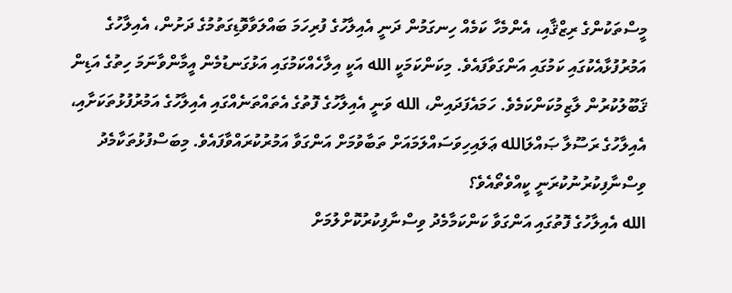މީސްތަކުންގެ ރިޒްޤާއި، އެންމެހާ ކަމެއް ހިނގަމުން ދަނީ އެއިލާހުގެ ފުރިހަމަ ބައްލަވާވޮޑިގަތުމުގެ ދަށުން، އެއިލާހުގެ އަމުރުފުޅާއެކުގައި ކަމުގައި އަންގަވާފައެވެ. މިކަންކަމަކީ الله އަކީ އިލާހެއްކަމުގައި އަޅުގަނޑުމެން އީމާންވާނަމަ ހިތުގެ އަޑިން ޤަބޫލުކުރުން ލާޒިމުކަންކަމެވެ. ހަމައެފަދައިން، الله ވަނީ އެއިލާހުގެ ފޮތުގެ އެތައްތަނެއްގައި އެއިލާހުގެ އަމުރުފުޅުތަކަށާއި، އެއިލާހުގެ ރަސޫލާ ޞައްލަالله ޢަލައިހިވަސައްލަމައަށް ތަބާވުމަށް އަންގަވާ އަމުރުކުރައްވާފައެވެ. މިބަސްފުޅުތަކާމެދު ވިސްނާފިކުރުނުކުރަނީ ކީއްވެތޯއެވެ؟
الله އެއިލާހުގެ ފޮތުގައި އަންގަވާ ކަންކަމާމެދު ވިސްނާފިކުރުކޮށްލުމަށް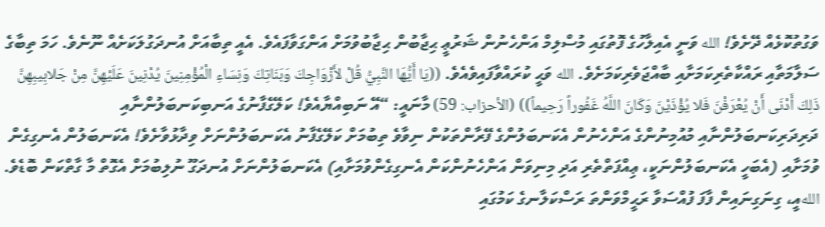ވަގުތުކޮޅެއް ދޭށެވެ! الله ވަނީ އެއިލާހުގެ ފޮތުގައި މުސްލިމް އަންހެނުން ޝަރުޢީ ޙިޖާބުން ޙިޖާބުވުމަށް އަންގަވާފައެވެ. އެއީ ތިބާއަށް އުނދަގުލަކަށެއް ނޫނެވެ. ހަމަ ތިބާގެ ސަލާމަތާއި ރައްކާތެރިކަމަށާއި ބާއްޖަވެރިކަމަށެވެ. الله ވަޙީ ކުރައްވާފައިވެއެވެ. ((يَا أَيُّهَا النَّبِيُّ قُلْ لأَزْوَاجِكَ وَبَنَاتِكَ وَنِسَاءِ الْمُؤْمِنِينَ يُدْنِينَ عَلَيْهِنَّ مِنْ جَلابِيبِهِنَّ ذَلِكَ أَدْنَى أَنْ يُعْرَفْنَ فَلا يُؤْذَيْنَ وَكَانَ اللَّهُ غَفُوراً رَحِيماً)) (الأحزاب: 59) މާނައީ: “އޭ ނަބިއްޔާއެވެ! ކަލޭގެފާނުގެ އަނބިކަނބަލުންނާއި ދަރިދަރިކަނބަލުންނާއި މުއުމިނުންގެ އަންހެނުން އެކަނބަލުންގެ ފޭރާންތަކުން ނިވާވެ ތިބުމަށް ކަލޭގެފާނު އެކަނބަލުންނަށް ވިދާޅުވާށެވެ! އެކަނބަލުން އެނގިގެން ވުމަށާއި (އެބަހީ އެކަނބަލުންނަކީ، ޢިއްފަތްތެރި އަދި މިނިވަން އަންހެނުންކަން އެނގިގެންވުމަށާއި) އެކަނބަލުންނަށް އުނދަގޫ ނުލިބުމަށް އެގޮތް މާ ގާތްކަން ބޮޑެވެ. اللهއީ، ގިނަގިނައިން ފާފަ ފުއްސަވާ ރަޙީމްވަންތަ ރަސްކަލާނގެ ކަމުގައި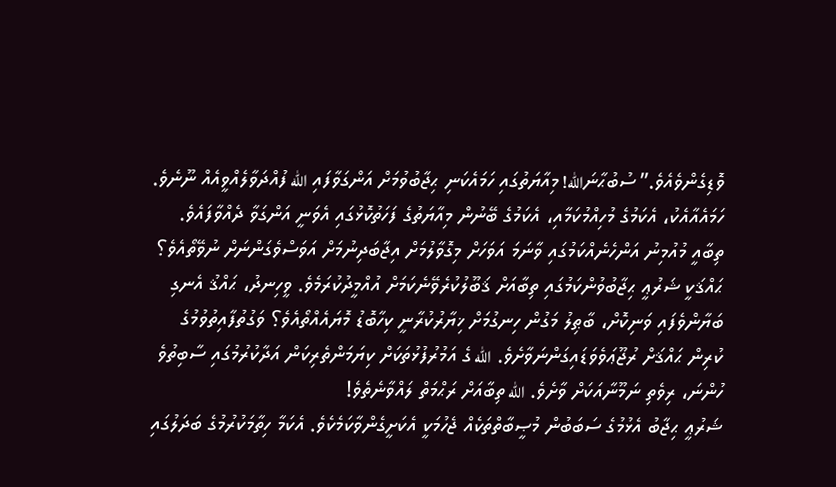ވޮޑިގެންވެއެވެ.” ސުބުޙާނަالله! މިއާޔަތުގައި ހަމައެކަނި ޙިޖާބުވުމަށް އަންގަވާފައި الله ފުއްދަވާލެއްވީއެއް ނޫނެވެ. ހަމައެއާއެކު، އެކަމުގެ މުހިއްމުކަމާއި، އެކަމުގެ ބޭނުން މިއާޔަތުގެ ފަހަތުކޮޅުގައި އެވަނީ އަންގަވާ ދެއްވާފައެވެ. ތިބާއީ މުއުމިނު އަންހެނެއްކަމުގައި ވާނަމަ އަވަހަށް މިގޮވާލުމަށް އިޖާބަދިނުމަށް އަވަސްވެގަންނަށް ނުވޭތޯއެވެ؟
ޙައްޤަކީ ޝަރުޢީ ޙިޖާބުވުންކަމުގައި ތިބާއަށް ޤަބޫލުކުރެވޭނެކަމަށް އުއްމީދުކުރަމެވެ. ވީހިނދު، ޙައްޤު އެނގި ބަޔާންވެފައި ވަނިކޮށް، ބާޠިލު މަގުން ހިނގުމަށް ޚިޔާރުކުރާނީ ކިހާބޮޑު މޮޔައެއްތޯއެވެ؟ ވަގުތުފާއިތުވުމުގެ ކުރިން ޙައްޤަށް ރުޖޫޢަވެވަޑައިގަންނަވާށެވެ. الله ގެ އަމުރުފުޅުތަކަށް ކިޔަމަންތެރިކަން އަދާކުރުމުގައި ސާބިތުވެ ހުންނަ، ރިވެތި ނަމޫނާއަކަށް ވާށެވެ. الله ތިބާއަށް ރަޙްމަތް ލައްވާނެތެވެ!
ޝަރުޢީ ޙިޖާބު އެޅުމުގެ ސަބަބުން މުޞީބާތްތަކެއް ޖެހުމަކީ އެކަށީގެންވާކަމެކެވެ. އެކަމާ ހިތާމަކުރުމުގެ ބަދަލުގައި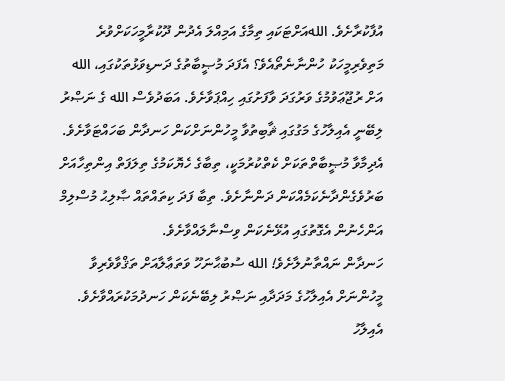އުފާކުރާށެވެ. اللهއަށްޓަކައި ތިމާގެ އަމިއްލަ އެދުން ދޫކުރާމީހަކަށްވުރެ މަތިވެރިމީހަކު ހުންނާނެތޯއެވެ؟ އެފަދަ މުޞީބާތުގެ ދަނޑިވަޅުތަކުގައި، الله އަށް ރުޖޫޢަވުމުގެ ވަރުގަދަ ވާފަށުގައި ހިއްޕަވާށެވެ. އަބަދުވެސް الله ގެ ނަޞްރު ލިބޭނީ އެއިލާހުގެ މަގުގައި ޘާބިތުވާ މީހުންނަށްކަން ހަނދާން ބަހައްޓަވާށެވެ. އެދިމާވާ މުޞީބާތްތަކަށް ކެތްކުރުމަކީ، ތިބާގެ ހެޔޮކަމުގެ ތިލަފަތް އިންތިހާއަށް ބަރުވެގެންދާނެކަމެއްކަން ދަންނާށެވެ. ތިބާ ފަދަ ކިތައްތައް ޞާލިޙު މުސްލިމް އަންހެނުން އެގޮތުގައި އުޅޭނެކަން ވިސްނާލައްވާށެވެ.
ހަނދާން ނައްތާނުލާށެވެ! الله ސުބުޙާނަހޫ ވަތަޢާލާއަށް ތަޤްވާވެރިވާ މީހުންނަށް އެއިލާހުގެ މަދަދާއި ނަޞްރު ލިބޭނެކަން ހަނދުމަކުރައްވާށެވެ. އެއިލާހު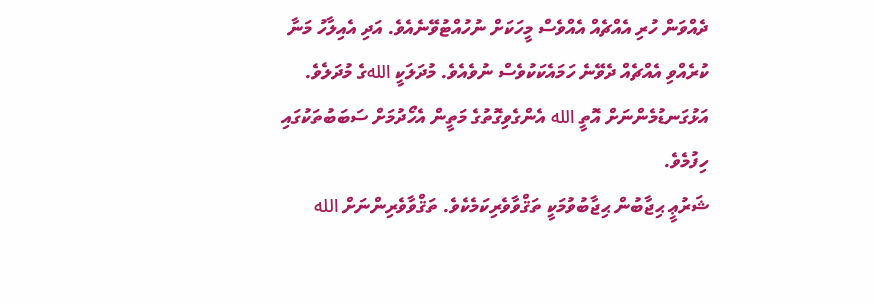ދެއްވަން ހުރި އެއްޗެއް އެއްވެސް މީހަކަށް ނުހުއްޓުވޭނެއެވެ. އަދި އެއިލާހު މަނާ ކުރެއްވި އެއްޗެއް ދެވޭނެ ހަމައެކަކުވެސް ނުވެއެވެ. މުދަލަކީ اللهގެ މުދަލެވެ. އަޅުގަނޑުމެންނަށް އޮތީ الله އެންގެވިގޮތުގެ މަތީން އެހޯދުމަށް ސަބަބުތަކުގައި ހިފުމެވެ.
ޝަރުޢީ ޙިޖާބުން ޙިޖާބުވުމަކީ ތަޤްވާވެރިކަމެކެވެ. ތަޤްވާވެރިންނަށް الله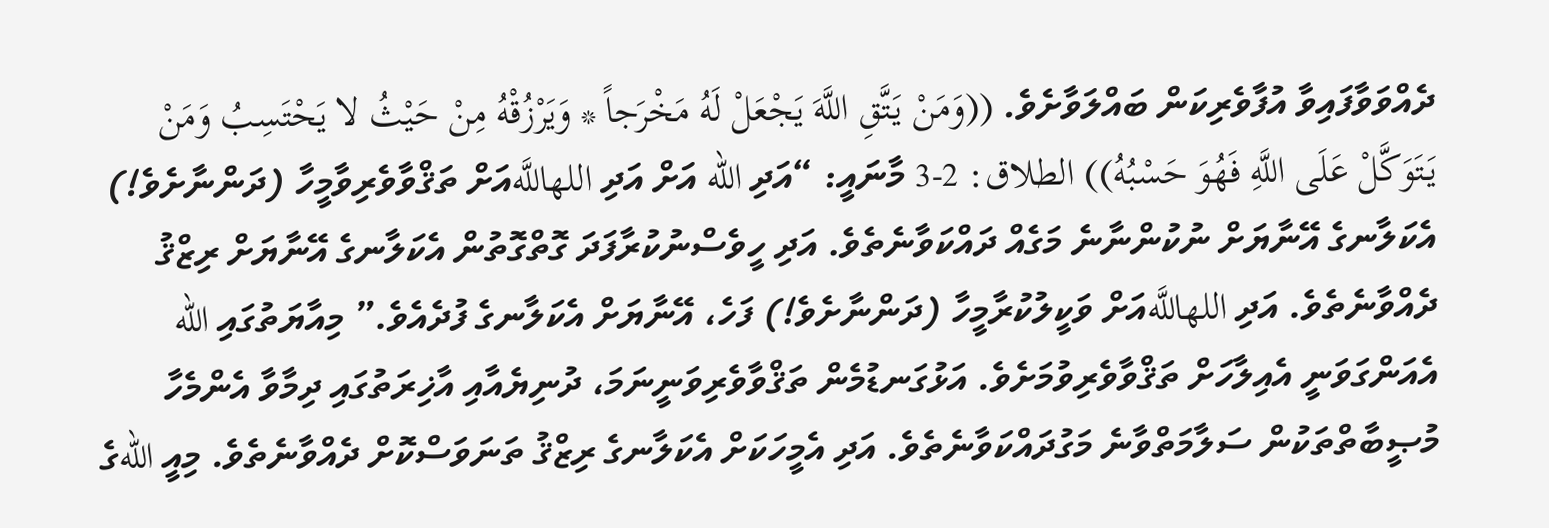ދެއްވަވާފައިވާ އުފާވެރިކަން ބައްލަވާށެވެ. ((وَمَنْ يَتَّقِ اللَّهَ يَجْعَلْ لَهُ مَخْرَجاً * وَيَرْزُقْهُ مِنْ حَيْثُ لا يَحْتَسِبُ وَمَنْ يَتَوَكَّلْ عَلَى اللَّهِ فَهُوَ حَسْبُهُ)) الطلاق: 2-3 މާނައީ: “އަދި الله އަށް އަދި اللهاللَّهއަށް ތަޤްވާވެރިވާމީހާ (ދަންނާށެވެ!) އެކަލާނގެ އޭނާޔަށް ނުކުންނާނެ މަގެއް ދައްކަވާނެތެވެ. އަދި ހީވެސްނުކުރާފަދަ ގޮތްގޮތުން އެކަލާނގެ އޭނާޔަށް ރިޒްޤު ދެއްވާނެތެވެ. އަދި اللهاللَّهއަށް ވަކީލުކުރާމީހާ (ދަންނާށެވެ!) ފަހެ، އޭނާޔަށް އެކަލާނގެ ފުދެއެވެ.” މިއާޔަތުގައި الله އެއަންގަވަނީ އެއިލާހަށް ތަޤްވާވެރިވުމަށެވެ. އަޅުގަނޑުމެން ތަޤްވާވެރިވަނީނަމަ، ދުނިޔެއާއި އާޚިރަތުގައި ދިމާވާ އެންމެހާ މުޞީބާތްތަކުން ސަލާމަތްވާނެ މަގުދައްކަވާނެތެވެ. އަދި އެމީހަކަށް އެކަލާނގެ ރިޒްޤު ތަނަވަސްކޮށް ދެއްވާނެތެވެ. މިއީ اللهގެ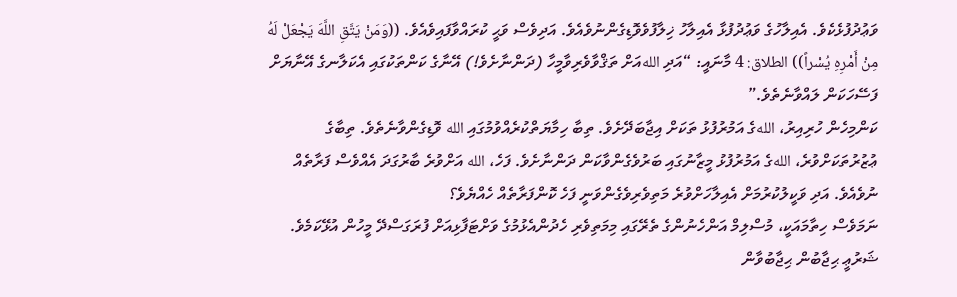ވަޢުދުފުޅެކެވެ. އެއިލާހުގެ ވަޢުދުފުޅާ އެއިލާހު ޚިލާފުވެވޮޑިގެންނުވެއެވެ. އަދިވެސް ވަޙީ ކުރައްވާފައިވެއެވެ. ((وَمَنْ يَتَّقِ اللَّهَ يَجْعَلْ لَهُ مِنْ أَمْرِهِ يُسْراً)) الطلاق: 4 މާނައީ: “އަދި اللهއަށް ތަޤްވާވެރިވާމީހާ (ދަންނާށެވެ!) އޭނާގެ ކަންތަކުގައި އެކަލާނގެ އޭނާޔަށް ފަސޭހަކަން ލައްވާނެތެވެ.”
ކަންމިހެން ހުރިއިރު، اللهގެ އަމުރުފުޅު ތަކަށް އިޖާބަދޭށެވެ. ތިބާ ހިމާޔަތްކުރެއްވުމުގައި الله ވޮޑިގެންވާނެތެވެ. ތިބާގެ ޢުޒުރުތަކަށްވުރެ، اللهގެ އަމުރުފުޅު މީޒާނުގައި ބަރުވެގެންވާކަން ދަންނާށެވެ. ފަހެ، الله އަށްވުރެ ބާރުގަދަ އެއްވެސް ފަރާތެއް ނުވެއެވެ. އަދި ވަކީލުކުރުމަށް އެއިލާހަށްވުރެ މަތިވެރިވެގެންވަނީ ފަހެ ކޮންފަރާތެއް ހެއްޔެވެ؟
ނަމަވެސް ހިތާމައަކީ، މުސްލިމް އަންހެނުންގެ ތެރޭގައި މިމަތިވެރި ހެދުންއެޅުމުގެ ވަށްޓަފާޅިއަށް ފުރަގަސްދޭ މީހުން އުޅޭކަމެވެ. ޝަރުޢީ ޙިޖާބުން ޙިޖާބުވާން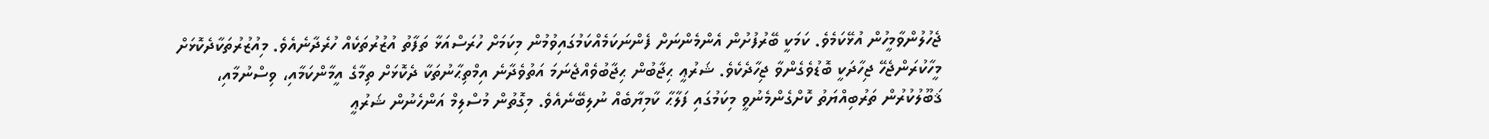ޖެހުލުންވާމީހުން އުޅޭކަމެވެ. ކަމަކީ ބޭރުފުށުން އެންމެންނަށް ފެންނަކަމެއްކަމުގައިވުމުން މިކަމަށް ހުރަސްއަޅާ ތަފާތު އުޒުރުތަކެއް ހުރެދާނެއެވެ. މިއުޒުރުތަކާދެކޮޅަށް މީހާކުރަންޖެހޭ ޖިހާދަކީ ބޮޑުވެގެންވާ ޖިހާދެކެވެ. ޝަރުޢީ ޙިޖާބުން ޙިޖާބުވެއްޖެނަމަ އަތުވެދާނެ އިމްތިޙާނުތަކާ ދެކޮޅަށް ތިމާގެ އީމާންކަމާއި، ވިސްނުމާއި، ޤަބޫލުކުރުން ތަރުބިއްޔަތު ކޮށްގެންމެނުވީ މިކަމުގައި ފަލާޙާ ކާމިޔާބެއް ނުލިބޭނެއެވެ. މިގޮތުން މުސްލިމް އަންހެނުން ޝަރުޢީ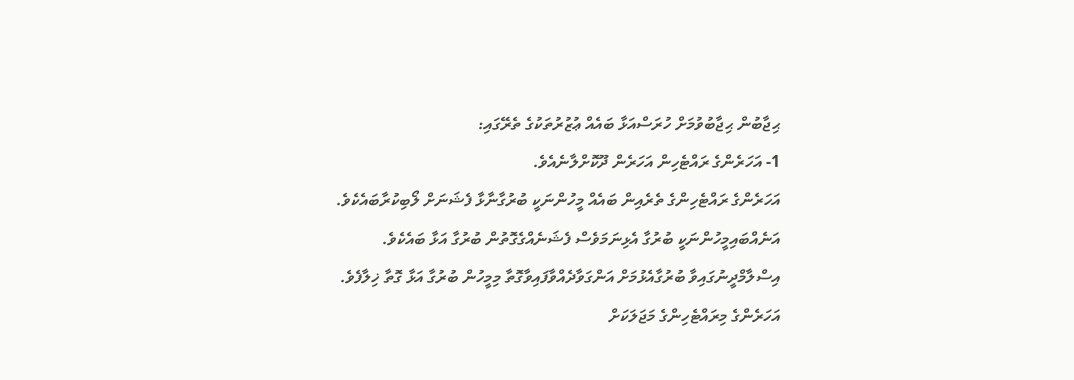ޙިޖާބުން ޙިޖާބުވުމަށް ހުރަސްއަޅާ ބައެއް ޢުޒުރުތަކުގެ ތެރޭގައި:
1- އަހަރެންގެ ރައްޓެހިން އަހަރެން ދޫކޮށްލާނެއެވެ.
އަހަރެންގެ ރައްޓެހިންގެ ތެރެއިން ބައެއް މީހުންނަކީ ބުރުގާނާޅާ ފެޝަނަށް ލޯބިކުރާބައެކެވެ. އަނެއްބައިމީހުންނަކީ ބުރުގާ އެޅިނަމަވެސް ފެޝަނެއްގެގޮތުން ބުރުގާ އަޅާ ބައެކެވެ. އިސްލާމްދީނުގައިވާ ބުރުގާއެޅުމަށް އަންގަވާދެއްވާފައިވާގޮތާ މިމީހުން ބުރުގާ އަޅާ ގޮތާ ޚިލާފެވެ.
އަހަރެންގެ މިރައްޓެހިންގެ މަޖަލަކަށް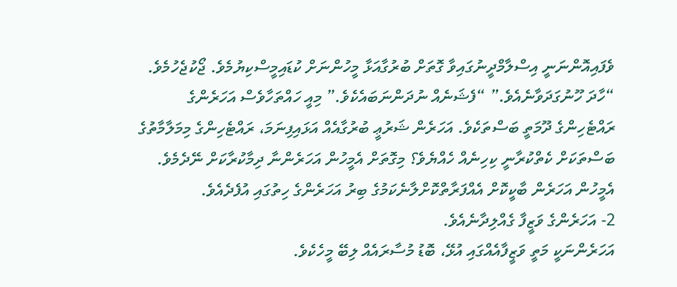ވެފައިއޮންނަނީ އިސްލާމްދީނުގައިވާ ގޮތަށް ބުރުގާއަޅާ މީހުންނަށް ކުޑައިމީސްކިޔުމެވެ. ޖޯކުޖެހުމެވެ. “ހާދަ ހޫނުގަދަވާނެއެވެ.” “ފެޝަނެއް ނުދަންނަބައެކެވެ.” މިއީ ހައްތަހާވެސް އަހަރެންގެ ރައްޓެހިންގެ ދޫމަތީ ބަސްތަކެވެ. އަހަރެން ޝަރުޢީ ބުރުގާއެއް އަޅައިފިނަމަ، ރައްޓެހިންގެ މިމަލާމާތުގެ ބަސްތަކަށް ކެތްކުރާނީ ކިހިނެއް ހެއްޔެވެ؟ މިގޮތަށް އެމީހުން އަހަރެންނާ ދިމާކުރާކަށް ނޭދެމެވެ. އެމީހުން އަހަރެން ބާކީކޮށް އެއްފަރާތްކޮށްލާނެކަމުގެ ބިރު އަހަރެންގެ ހިތުގައި އުފެދެއެވެ.
2- އަހަރެންގެ ވަޒީފާ ގެއްލިދާނެއެވެ.
އަހަރެންނަކީ މަތީ ވަޒީފާއެއްގައި އުޅޭ، ބޮޑު މުސާރައެއް ލިބޭ މީހެކެވެ.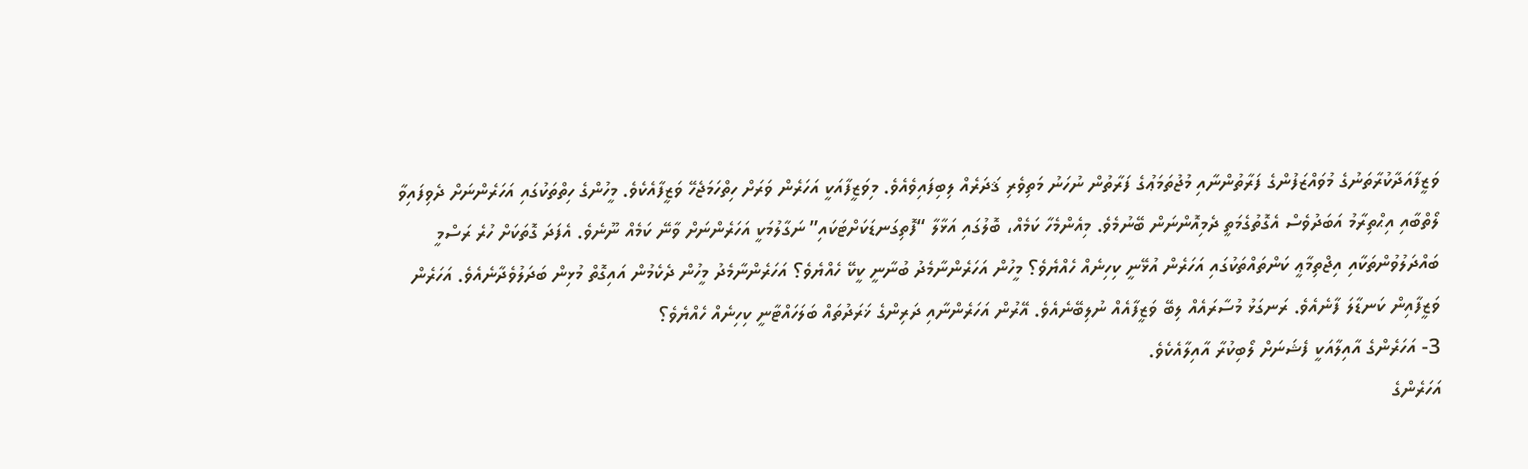ވަޒީފާއަދާކުރާތަނުގެ މުވައްޒަފުންގެ ފަރާތުންނާއި މުޖުތަމަޢުގެ ފަރާތުން ނުހަނު މަތިވެރި ޤަދަރެއް ލިބިފައިވެއެވެ. މިވަޒީފާއަކީ އަހަރެން ވަރަށް ހިތްހަމަޖެހޭ ވަޒީފާއެކެވެ. މީހުންގެ ހިތްތަކުގައި އަހަރެންނަށް ދެވިފައިވާ ލޯތްބާއި އިޙްތިރާމު އަބަދުވެސް އެގޮތުގެމަތީ ދެމިއޮންނަން ބޭނުމެވެ. މިއެންމެހާ ކަމެއް، ބޮލުގައި އަޅާލާ “ފޮތިގަނޑަކަށްޓަކައި” ނަގާލުމަކީ އަހަރެންނަށް ވާނޭ ކަމެއް ނޫނެވެ. އެފަދަ ގޮތަކަށް ހުރެ ރަސްމީ ބައްދަލުވުންތަކާއި އިޖްތިމާޢީ ކަންތައްތަކުގައި އަހަރެން އުޅޭނީ ކިހިނެއް ހެއްޔެވެ؟ މީހުން އަހަރެންނާމެދު ބުނާނީ ކީކޭ ހެއްޔެވެ؟ އަހަރެންނާމެދު މީހުން ދެކެމުން އައިގޮތް މުޅިން ބަދަލުވެދާނެއެވެ. އަހަރެން ވަޒީފާއިން ކަނޑާލަ ފާނެއެވެ. ރަނގަޅު މުސާރައެއް ލިބޭ ވަޒީފާއެއް ނުލިބޭނެއެވެ. އޭރުން އަހަރެންނާއި ދަރިންގެ ޚަރަދުތައް ބަލަހައްޓާނީ ކިހިނެއް ހެއްޔެވެ؟
3- އަހަރެންގެ އާއިލާއަކީ ފެޝަނަށް ލޯބިކުރާ އާއިލާއެކެވެ.
އަހަރެންގެ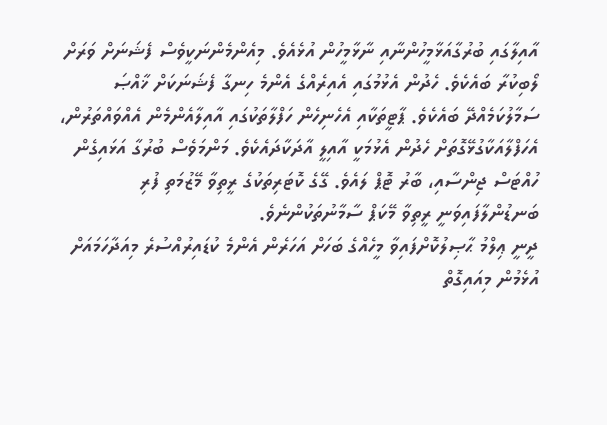އާއިލާގައި ބުރުގާއަޅާމީހުންނާއި ނާޅާމީހުން އުޅެއެވެ. މިއެންމެންނަކީވެސް ފެޝަނަށް ވަރަށް ލޯބިކުރާ ބައެކެވެ. ހެދުން އެޅުމުގައި އެއިރެއްގެ އެންމެ ހިނގާ ފެޝަނަކަށް ޚާއްޞަ ސަމާލުކަމެއްދޭ ބައެކެވެ. ޕާޓީތަކާއި އެހެނިހެން ހަފްލާތަކުގައި އާއިލާއެންމެން އެއްވައްތަރުން، އެހަފްލާއަކާގުޅޭގޮތަށް ހެދުން އެޅުމަކީ އާއިލީ އާދަކާދައެކެވެ. މަންމަވެސް ބުރުގާ އަޅައިގެން ހުއްޓަސް ޖިންސާއި، ބާރު ޓޮޕް ލައެވެ. ގޭގެ ކޮޓަރިތަކުގެ ރީތިވާ މޭޒުމަތި ފުރި ބަނޑުންލާފައިވަނީ ރީތިވާ މޭކަޕް ސާމާނުތަކުންނެވެ.
ދީނީ ޢިލްމު ޙާޞިލުކޮށްފައިވާ މީހެއްގެ ބަހަށް އަހަރެން އެންމެ ކުޑައިރުއްސުރެ މިއަދާހަމައަށް އުޅެމުން މިއައިގޮތް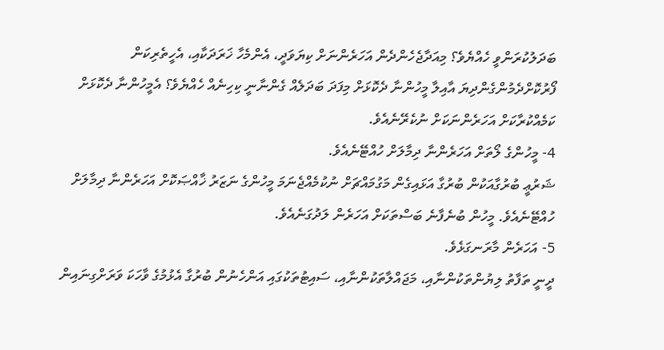ބަދަލުކުރަންވީ ހެއްޔެވެ؟ މިއަދާޖެހެންދެން އަހަރެންނަށް ކިޔަވަދީ، އެންމެހާ ޚަރަދަކާއި، އެހީތެރިކަން ފޯރުކޮށްދެމުންގެންދިޔަ އާއިލާ މީހުންނާ ދެކޮޅަށް މިފަދަ ބަދަލެއް ގެންނާނީ ކިހިނެއް ހެއްޔެވެ؟ އެމީހުންނާ ދެކޮޅަށް ކަމެއްކުރާކަށް އަހަރެންނަކަށް ނުކެރޭނެއެވެ.
4- މީހުންގެ ލޯތަށް އަހަރެންނާ ދިމާލަށް ހުއްޓޭނެއެވެ.
ޝަރުޢީ ބުރުގާއަކުން ބުރުގާ އަޅައިގެން މަގުމައްޗަށް ނުކުމެއްޖެނަމަ މީހުންގެ ނަޒަރު ޚާއްޞަކޮށް އަހަރެންނާ ދިމާލަށް ހުއްޓޭނެއެވެ. މީހުން ބުނެފާނެ ބަސްތަކަށް އަހަރެން ލަދުގަނެއެވެ.
5- އަހަރެން މާރަނގަޅެވެ.
ދީނީ ތަފާތު ލިޔުންތަކުންނާއި، މަޖައްލާތަކުންނާއި، ސައިޓުތަކުގައި އަންހެނުން ބުރުގާ އެޅުމުގެ ވާހަކަ ވަރަށްގިނައިން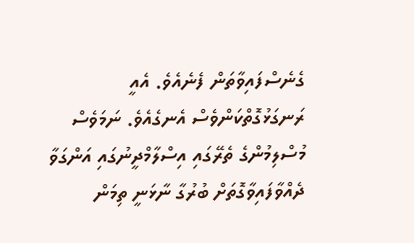ގެނެސްފައިވާތަން ފެނެއެވެ. އެއީ ރަނގަޅުގޮތްކަންވެސް އެނގެއެވެ. ނަމަވެސް މުސްލިމުންގެ ތެރޭގައި އިސްލާމްދީނުގައި އަންގަވާ ދެއްވާފައިވާގޮތަށް ބުރުގާ ނާޅަނީ ތިމަން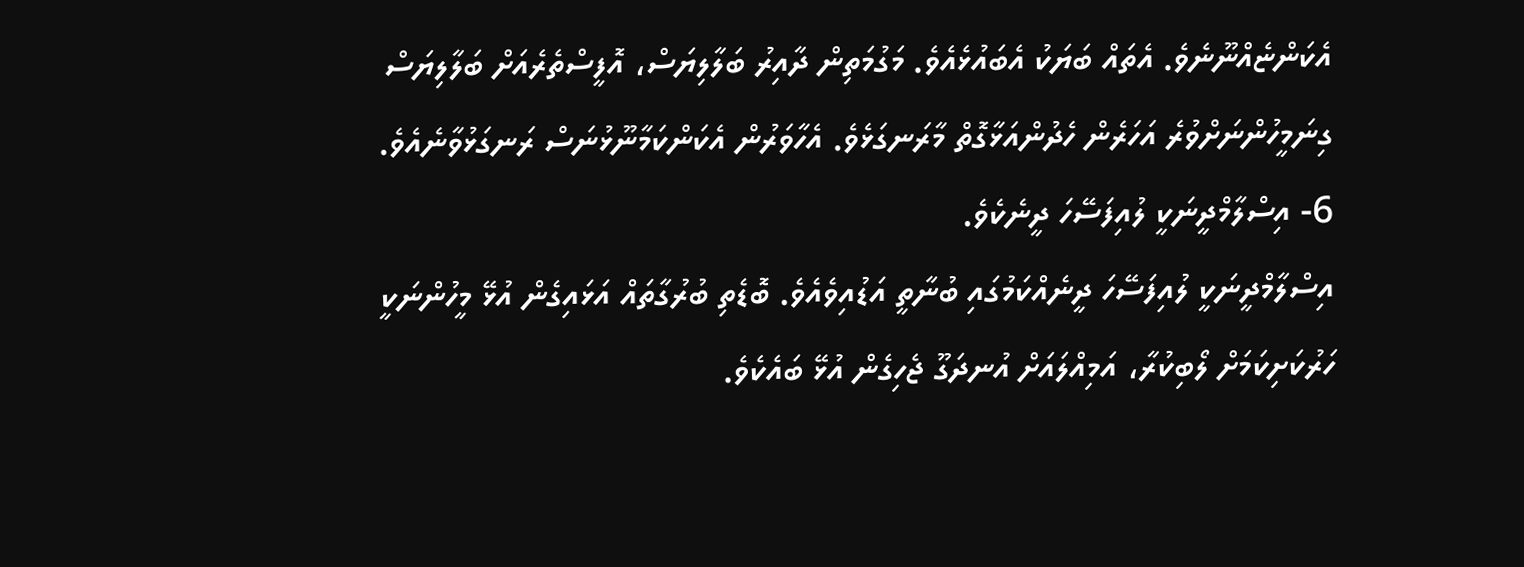އެކަންޏެއްނޫނެވެ. އެތައް ބަޔަކު އެބައުޅެއެވެ. މަގުމަތިން ދާއިރު ބަލާލިޔަސް، އޮފީސްތެރެއަށް ބަލާލިޔަސް ގިނަމީހުންނަށްވުރެ އަހަރެން ހެދުންއަޅާގޮތް މާރަނގަޅެވެ. އެހާވަރުން އެކަންކަމާނޫޅުނަސް ރަނގަޅުވާނެއެވެ.
6- އިސްލާމްދީނަކީ ލުއިފަސޭހަ ދީނެކެވެ.
އިސްލާމްދީނަކީ ލުއިފަސޭހަ ދީނެއްކަމުގައި ބުނާތީ އަޑުއިވެއެވެ. ބޮޑެތި ބުރުގާތައް އަޅައިގެން އުޅޭ މީހުންނަކީ ހަރުކަށިކަމަށް ލޯބިކުރާ، އަމިއްލައަށް އުނދަގޫ ޖެހިގެން އުޅޭ ބައެކެވެ.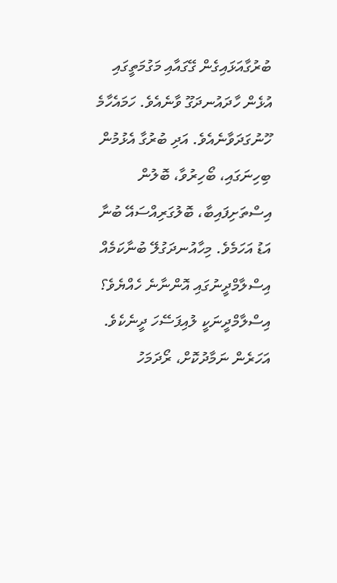ބުރުގާއަޅައިގެން ގޭގައާއި މަގުމަތީގައި އުޅެން ހާދައުނދަގޫ ވާނެއެވެ. ހަމައެހާމެ ހޫނުގަދަވާނެއެވެ. އަދި ބުރުގާ އެޅުމުން ބިހިނަގައި، ބޯހިރުވާ، ބޮލުން އިސްތަށިފައިބާ، ބޮލުގަރިއްސައޭ ބުނާ އަޑު އަހަމެވެ. މިހާއުނދަގުލޭ ބުނާކަމެއް އިސްލާމްދީނުގައި އޮންނާނެ ހެއްޔެވެ؟ އިސްލާމްދީނަކީ ލުއިފަސޭހަ ދީނެކެވެ. އަހަރެން ނަމާދުކޮށް، ރޯދަމަހު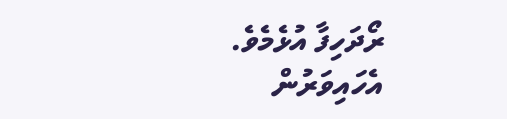ރޯދަހިފާ އުޅެމެވެ. އެހައިވަރުން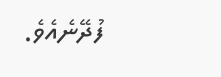ފުދޭނެއެވެ.